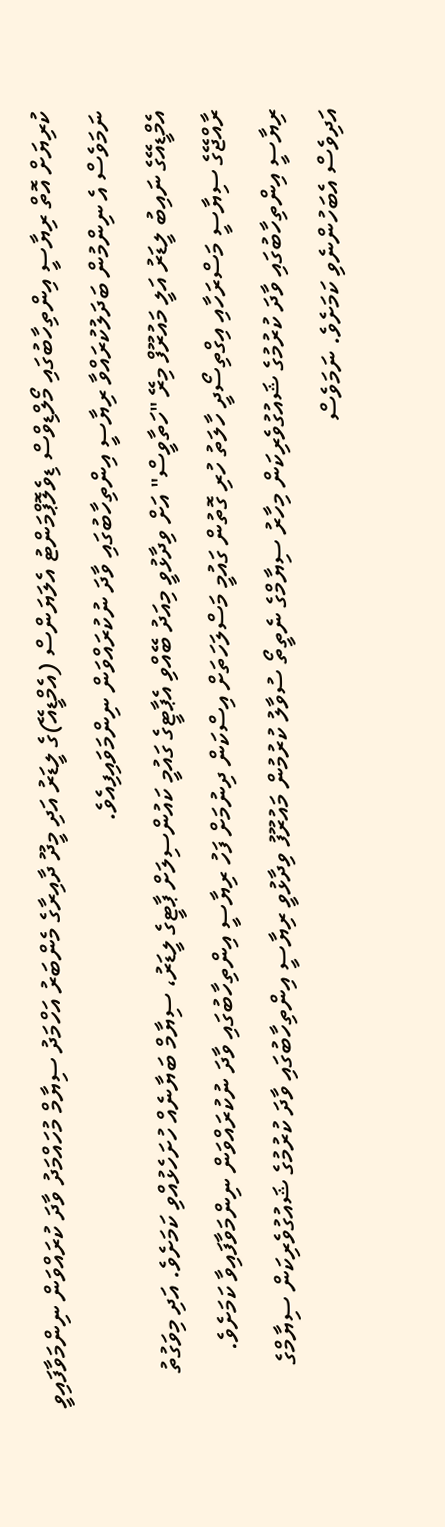ކުރިޔަށް އޮތް ރިޔާސީ އިންތިހާބުގައި މޯލްޑިވްސް ޑިވެލޮޕްމަންޓު އެލަޔަންސް (އެމްޑީއޭ)ގެ ލީޑަރު އަދި މީދޫ ދާއިރާގެ މެންބަރު އަހްމަދު ސިޔާމް މުހައްމަދު ވާދަ ކުރައްވަން ނިންމަވާފައިވީ ނަމަވެސް އެ ނިންމުން ބަދަލުކުރައްވާ ރިޔާސީ އިންތިހާބުގައި ވާދަ ނުކުރައްވަން ނިންމަވައިފިއެވެ.
އެމްޑީއޭގެ ނައިބު ލީޑަރު އަލީ މައުރޫފް މިރޭ "ހަތާވީސް" އަށް ވިދާޅުވީ މިއަދު ބޭއްވި އެޕާޓީގެ ގައުމީ ކައުންސިލަށް ޕާޓީގެ ލީޑަރު، ސިޔާމް ބަޔާނެއް ހުށަހެޅުއްވި ކަމަށެވެ. އަދި މިވަގުތު ރާއްޖޭގެ ސިޔާސީ މަސްރަހާއި އިގްތިސޯދީ ހާލަތު ހުރި ގޮތުން ގައުމީ މަސްލަހަތަށް އިސްކަން ދިނުމަށް ފަހު ރިޔާސީ އިންތިހާބުގައި ވާދަ ނުކުރައްވަން ނިންމަވާފައިވާ ކަމަށެވެ.
ރިޔާސީ އިންތިހާބުގައި ވާދަ ކުރުމުގެ ޝައުގުވެރިކަން މިހާރު ސިޔާމްގެ ނެތީތޯ ސުވާލު ކުރުމުން މައުރޫފު ވިދާޅުވީ ރިޔާސީ އިންތިހާބުގައި ވާދަ ކުރުމުގެ ޝައުގުވެރިކަން ސިޔާމްގެ އަދިވެސް އެބަހުންނެވި ކަމަށެވެ. ނަމަވެސް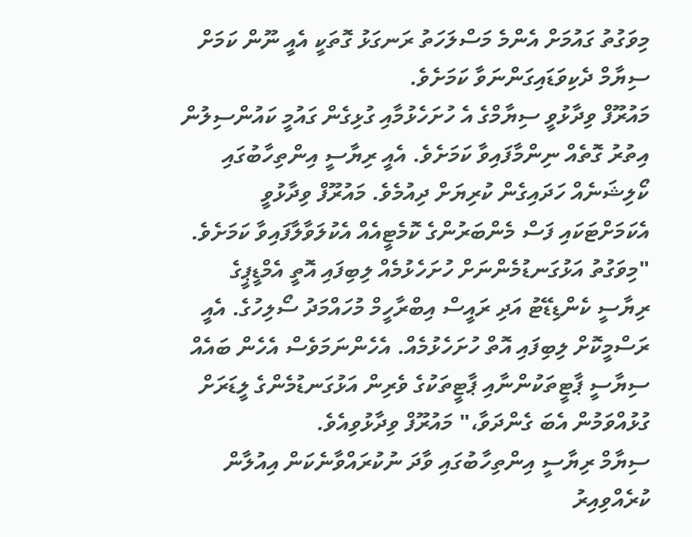މިވަގުތު ގައުމަށް އެންމެ މަސްލަހަތު ރަނގަޅު ގޮތަކީ އެއީ ނޫން ކަމަށް ސިޔާމް ދެކިވަޑައިގަންނަވާ ކަމަށެވެ.
މައުރޫފް ވިދާޅުވީ ސިޔާމްގެ އެ ހުށަހެޅުމާއި ގުޅިގެން ގައުމީ ކައުންސިލުން އިތުރު ގޮތެއް ނިންމާފައިވާ ކަމަށެވެ. އެއީ ރިޔާސީ އިންތިހާބުގައި ކޯލިޝަނެއް ހަދައިގެން ކުރިޔަށް ދިއުމެވެ. މައުރޫފް ވިދާޅުވީ އެކަމަށްޓަކައި ފަސް މެންބަރުންގެ ކޮމެޓީއެއް އެކުލަވާލާފައިވާ ކަމަށެވެ.
"މިވަގުތު އަޅުގަނޑުމެންނަށް ހުށަހެޅުމެއް ލިބިފައި އޮތީ އެމްޑީޕީގެ ރިޔާސީ ކެންޑިޑޭޓު އަދި ރައީސް އިބްރާހީމް މުހައްމަދު ސޯލިހުގެ. އެއީ ރަސްމީކޮށް ލިބިފައި އޮތް ހުށަހެޅުމެއް. އެހެންނަމަވެސް އެހެން ބައެއް ސިޔާސީ ޕާޓީތަކުންނާއި ޕާޓީތަކުގެ ވެރިން އަޅުގަނޑުމެންގެ ލީޑަރަށް ގުޅުއްވަމުން އެބަ ގެންދަވާ،" މައުރޫފް ވިދާޅުވިއެވެ.
ސިޔާމް ރިޔާސީ އިންތިހާބުގައި ވާދަ ނުކުރައްވާނެކަން އިއުލާން ކުރެއްވިއިރު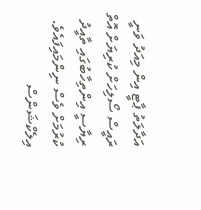އަދާލަތު ޕާޓީ އިން މިއަދު ވަނީ ރައީސް ސޯލިހަށް ކުރިޔަށް އޮތް ރިޔާސީ އިންތިހާބުގައި ތާއީދު ކުރުމަށް ވެސް ނިންމައިފައެވެ. އިލެކްޝަންސް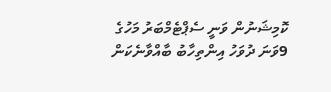ކޮމިޝަނުން ވަނީ ސެޕްޓެމްބަރު މަހުގެ 9ވަނަ ދުވަހު އިންތިހާބު ބާއްވާނެކަން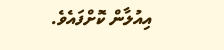އިއުލާން ކޮށްފައެވެ.